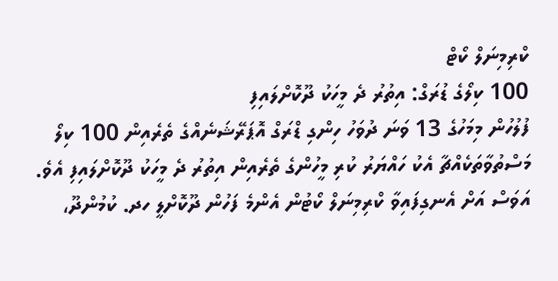ކްރިމިނަލް ކޯޓް
100 ކިލޯގެ ޑުރަގް: އިތުރު ދެ މީހަކު ދޫކޮށްލައިފި
ފުލުހުން މިމަހުގެ 13 ވަނަ ދުވަހު ހިންގި ޑްރަގް އޮޕަރޭޝަނެއްގެ ތެރެއިން 100 ކިލޯ މަސްތުވާތަކެއްޗާ އެކު ހައްޔަރު ކުރި މީހުންގެ ތެރެއިން އިތުރު ދެ މީހަކު ދޫކޮށްލައިފި އެވެ.
އަވަސް އަށް އެނގިފައިވާ ކްރިމިނަލް ކޯޓުން އެންމެ ފަހުން ދޫކޮށްލީ ހދ. ކުމުންދޫ،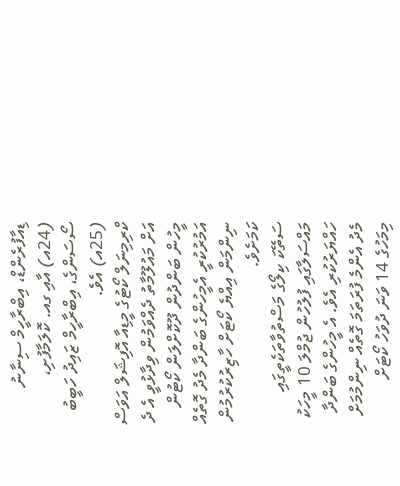ޑިއާފުރެންޑް، އިބްރާހީމް ސިނާނު (24އ) އާއި ގއ. ކޮލަމާފުށި، ސޯސަންގެ، އިބްރާހީމް ޒައިދު ހަބީބު (25އ) އެވެ.
ކްރިމިނަލް ކޯޓުގެ މީޑިއާ އޮފިޝަލް އަވަސް އަށް މައުލޫމާތު ދެއްވަމުން ވިދާޅުވީ އެ ދެ މީހުން ބަންދުން ދޫކޮށްލަން ކޯޓުން އަމުރުކުރީ އެމީހުންގެ ބަންދާ މެދު ގޮތެއް ނިންމަން އިއްޔެ ކޯޓަށް ހާޒިރުކުރުމުން ކަމަށެވެ.
ސަތޭކަ ކިލޯގެ މަސްތުވާތަކެތީގައި މައްސަލާގައި ފުލުހުން ޖުމްލަ 10 މީހަކު ހައްޔަރުކުރި އެވެ. އެ މީހުންގެ ބަންދާ މެދު އެންމެ ފުރަތަމަ ގޮތެއް ނިންމުމަށް މިމަހުގެ 14 ވަނަ ދުވަހު ކޯޓަށް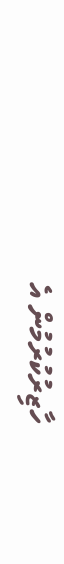ހާޒިރުކުރުމުން އެ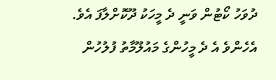ދުވަހު ކޯޓުން ވަނީ ދެ މީހަކު ދޫކޮށްލާފަ އެވެ. އެހެންވެ އެ ދެ މީހުންގެ މައުލޫމާތު ފުލުހުން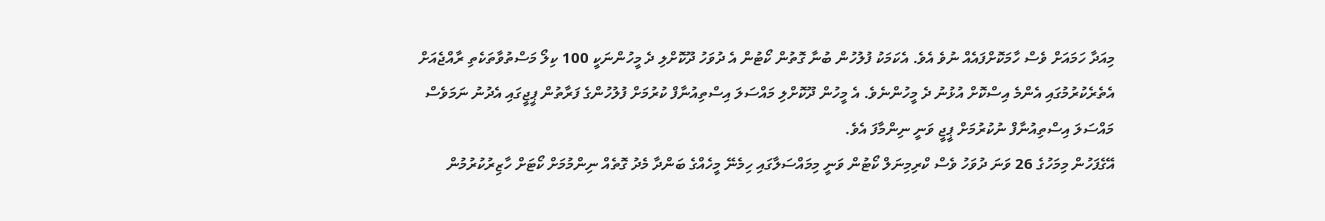މިއަދާ ހަމައަށް ވެސް ހާމަކޮށްފައެއް ނުވެ އެވެ. އެކަމަކު ފުލުހުން ބުނާ ގޮތުން ކޯޓުން އެ ދުވަހު ދޫކޮށްލި ދެ މީހުންނަކީ 100 ކިލޯ މަސްތުވާތަކެތި ރާއްޖެއަށް އެތެރެކުރުމުގައި އެންމެ އިސްކޮށް އުޅުނު ދެ މީހުންނެވެ. އެ މީހުން ދޫކޮށްލި މައްސަލަ އިސްތިއުނާފް ކުރުމަށް ފުލުހުންގެ ފަރާތުން ޕީޖީގައި އެދުނު ނަމަވެސް މައްސަލަ އިސްތިއުނާފް ނުކުރުމަށް ޕީޖީ ވަނީ ނިންމާފަ އެވެ.
އޭގެފަހުން މިމަހުގެ 26 ވަނަ ދުވަހު ވެސް ކްރިމިނަލް ކޯޓުން ވަނީ މިމައްސަލާގައި ހިމެނޭ މީހެއްގެ ބަންދާ މެދު ގޮތެއް ނިންމުމަށް ކޯޓަށް ހާޒިރުކުރުމުން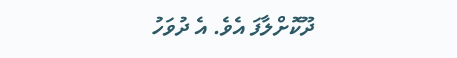ދޫކޮށްލާފަ އެވެ. އެ ދުވަހު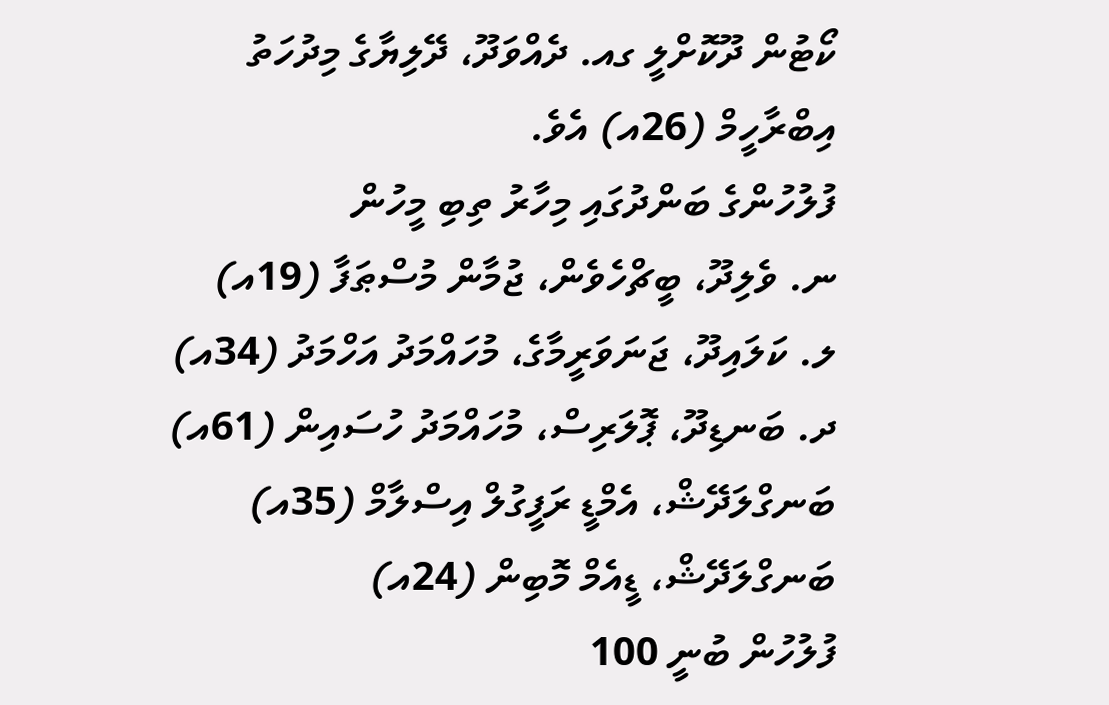ކޯޓުން ދޫކޮށްލީ ގއ. ދެއްވަދޫ، ދޭލިޔާގެ މިދުހަތު އިބްރާހީމް (26އ) އެވެ.
ފުލުހުންގެ ބަންދުގައި މިހާރު ތިބި މީހުން
ނ. ވެލިދޫ، ބީޗްހެވެން، ޖުމާން މުސްޠަފާ (19އ)
ލ. ކަލައިދޫ، ޖަނަވަރީމާގެ، މުހައްމަދު އަހްމަދު (34އ)
ދ. ބަނޑިދޫ، ޕޮލަރިސް، މުހައްމަދު ހުސައިން (61އ)
ބަނގްލަދޭޝް، އެމްޑީ ރަފީގުލް އިސްލާމް (35އ)
ބަނގްލަދޭޝް، ޑީއެމް މޮބިން (24އ)
ފުލުހުން ބުނީ 100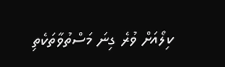ކިލޯއަށް ވުރެ ގިނަ މަސްތުވާތަކެތި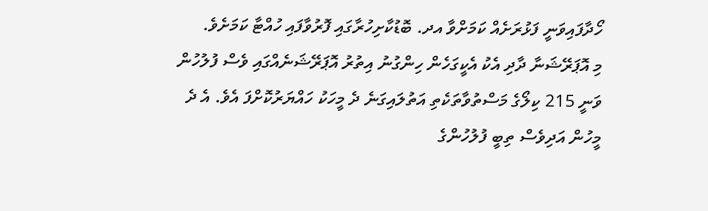ހޯދާފައިވަނީ ފަޅުރަށެއް ކަމަށްވާ އދ. ބޮޑުކާށިހުރާގައި ފޮރުވާފައި ހުއްޓާ ކަމަށެވެ.
މި އޮޕަރޭޝަނާ ދާދި އެކު އެކީގަހެން ހިންގުނު އިތުރު އޮޕަރޭޝަނެއްގައި ވެސް ފުލުހުން ވަނީ 215 ކިލޯގެ މަސްތުވާތަކެތި އަތުލައިގަނެ ދެ މީހަކު ހައްޔަރުކޮށްފަ އެވެ. އެ ދެ މީހުން އަދިވެސް ތިބީ ފުލުހުންގެ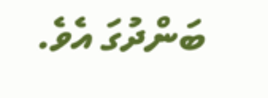ބަންދުގަ އެވެ.